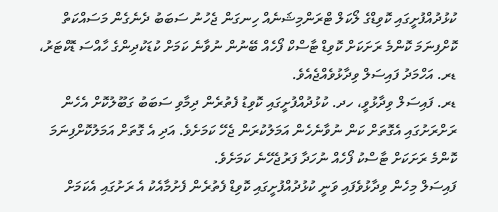ކުޅުދުއްފުށީގައި ކޮވިޑްގެ ލޯކަލް ޓްރަންމިޝަނެއް ހިނގަން ޖެހުނު ސަބަބު ދެނެގެން މަސައްކަތް ކޮށްފިނަމަ ކޮންމެ ރަށަކަށް ކޮވިޑް ޓާސްކް ފޯހެއް ބޭނުން ނުވާނެ ކަމަށް ކުޑަކުދިންގެ ހާއްސަ ޑޮކްޓަރު، ޑރ. އަހްމަދު ފައިސަލް ވިދާޅުވެއްޖެއެވެ.
ޑރ. ފައިސަލް ވިދާޅުވީ، ހދ. ކުޅުދުއްފުށީގައި ކޮވިޑު ފެތުރެން ދިމާވި ސަބަބު ގަބޫލުކޮށް އެހެން ރަށްރަށުގައި އެގޮތަށް ކަން ނުވާނެހެން އަމަލުކުރަން ޖެހޭ ކަމަށެވެ. އަދި އެ ގޮތަށް އަމަލުކޮށްފިނަމަ ކޮންމެ ރަށަކަށް ޓާސްކު ފޯހެއް ނުހަދާ ފަރުޖެހޭނެ ކަމަށެވެ.
ފައިސަލް މިހެން ވިދާޅުވެފައި ވަނީ ކުޅުދުއްފުށީގައި ކޮވިޑް ފެތުރެން ފެށުމާއެކު އެ ރަށުގައި އެކަމަށް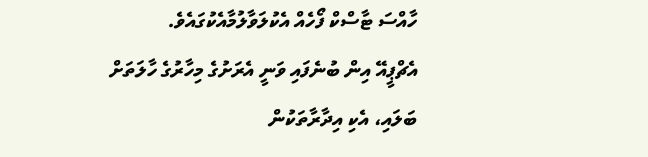ހާއްސަ ޓާސްކް ފޯހެއް އެކުލަވާލުމާއެކުގައެވެ.
އެޗްޕީއޭ އިން ބުނެފައި ވަނީ އެރަށުގެ މިހާރުގެ ހާލަތަށް ބަލައި، އެކި އިދާރާތަކުން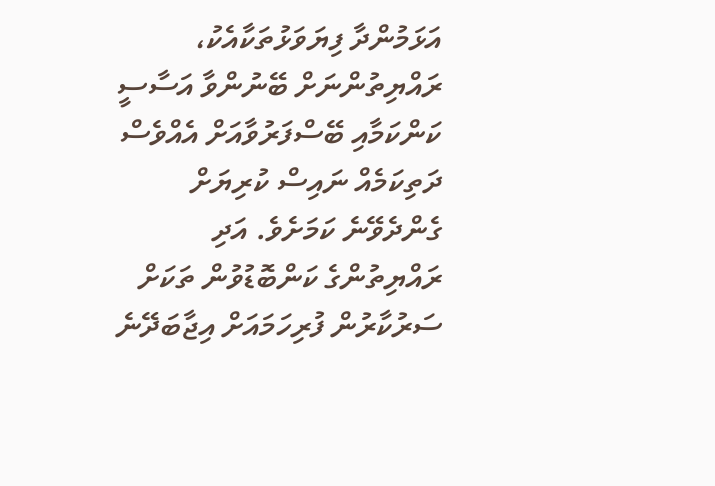އަޅަމުންދާ ފިޔަވަޅުތަކާއެކު، ރައްޔިތުންނަށް ބޭނުންވާ އަސާސީ ކަންކަމާއި ބޭސްފަރުވާއަށް އެއްވެސް ދަތިކަމެއް ނައިސް ކުރިޔަށް ގެންދެވޭނެ ކަމަށެވެ. އަދި ރައްޔިތުންގެ ކަންބޮޑުވުން ތަކަށް ސަރުކާރުން ފުރިހަމައަށް އިޖާބަދޭނެ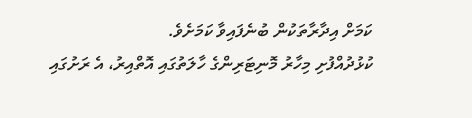ކަމަށް އިދާރާތަކުން ބުނެފައިވާ ކަމަށެވެ.
ކުޅުދުއްފުށި މިހާރު މޮނިޓަރިންގެ ހާލަތުގައި އޮތްއިރު، އެ ރަށުގައި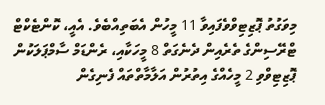މިވަގުތު ޕޮޒިޓިވްވެފައިވާ 11 މީހުން އެބަތިއްބެވެ. އެއީ، ކޮންޓެކްޓް ޓްރޭސިންގެ ތެރެއިން ދެނެގަތް 8 މީހަކާއި، ރެންޑަމް ސާމްޕަލަކުން ޕޮޒިޓިވްވި 2 މީހެއްގެ އިތުރުން އަލާމާތްތައް ފެނިގެން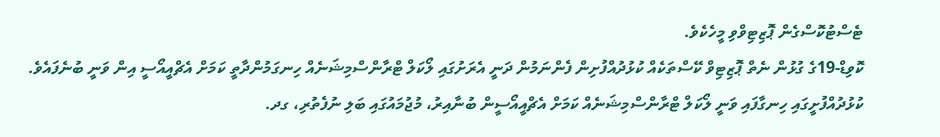ޓެސްޓުކޮސްގެން ޕޮޒިޓިވްވި މީހެކެވެ.
ކޮވިޑް-19ގެ ގުޅުން ނެތް ޕޮޒިޓިވް ކޭސްތަކެއް ކުޅުދުއްފުށިން ފެންނަމުން ދަނީ އެރަށުގައި ލޯކަލް ޓްރާންސްމިޝަނެއް ހިނގަމުންދާތީ ކަމަށް އެޗްއީއޯސީ އިން ވަނީ ބުނެފައެވެ. ކުޅުދުއްފުށީގައި ހިނގާފައި ވަނީ ލޯކަލް ޓްރާންސްމިޝަނެއް ކަމަށް އެޗްއީއޯސީން ބުނާއިރު، މުޖުމައުގައި ބަލި ނުފެތުރި، ގދ.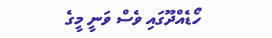ހޯޑެއްދޫގައި ވެސް ވަނީ މީގެ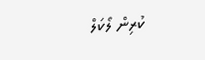ކުރިން ލޯކަލް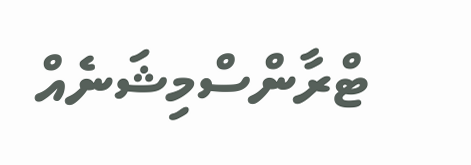ޓްރާންސްމިޝަނެއް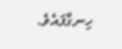ހިނގާފައެވެ.